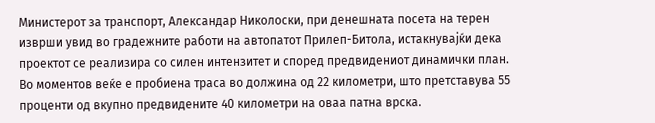Министерот за транспорт, Александар Николоски, при денешната посета на терен изврши увид во градежните работи на автопатот Прилеп-Битола, истакнувајќи дека проектот се реализира со силен интензитет и според предвидениот динамички план.
Во моментов веќе е пробиена траса во должина од 22 километри, што претставува 55 проценти од вкупно предвидените 40 километри на оваа патна врска.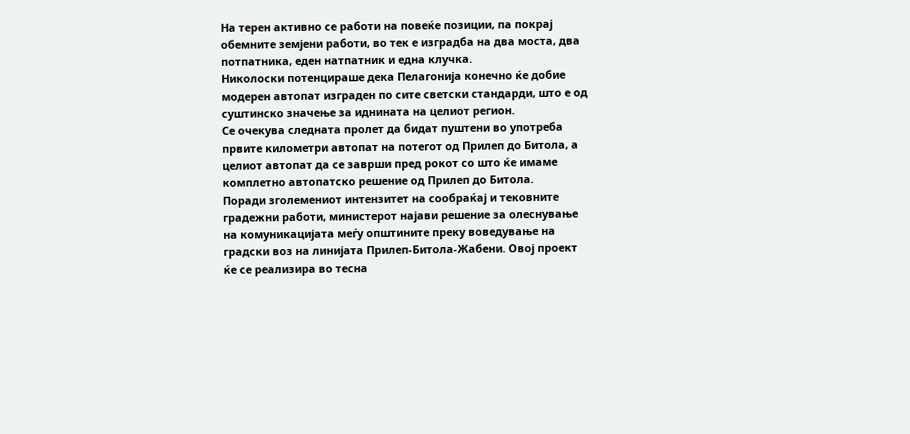На терен активно се работи на повеќе позиции, па покрај обемните земјени работи, во тек е изградба на два моста, два потпатника, еден натпатник и една клучка.
Николоски потенцираше дека Пелагонија конечно ќе добие модерен автопат изграден по сите светски стандарди, што е од суштинско значење за иднината на целиот регион.
Се очекува следната пролет да бидат пуштени во употреба првите километри автопат на потегот од Прилеп до Битола, а целиот автопат да се заврши пред рокот со што ќе имаме комплетно автопатско решение од Прилеп до Битола.
Поради зголемениот интензитет на сообраќај и тековните градежни работи, министерот најави решение за олеснување на комуникацијата меѓу општините преку воведување на градски воз на линијата Прилеп-Битола-Жабени. Овој проект ќе се реализира во тесна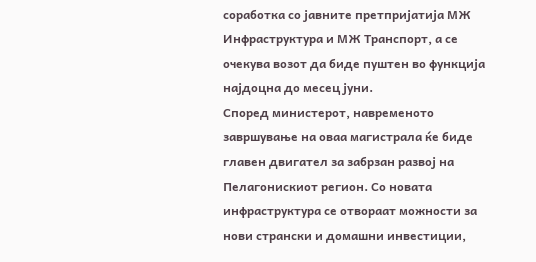соработка со јавните претпријатија МЖ Инфраструктура и МЖ Транспорт, а се очекува возот да биде пуштен во функција најдоцна до месец јуни.
Според министерот, навременото завршување на оваа магистрала ќе биде главен двигател за забрзан развој на Пелагонискиот регион. Со новата инфраструктура се отвораат можности за нови странски и домашни инвестиции,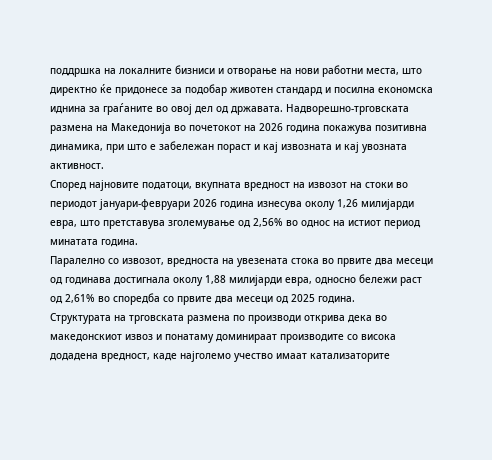поддршка на локалните бизниси и отворање на нови работни места, што директно ќе придонесе за подобар животен стандард и посилна економска иднина за граѓаните во овој дел од државата. Надворешно-трговската размена на Македонија во почетокот на 2026 година покажува позитивна динамика, при што е забележан пораст и кај извозната и кај увозната активност.
Според најновите податоци, вкупната вредност на извозот на стоки во периодот јануари-февруари 2026 година изнесува околу 1,26 милијарди евра, што претставува зголемување од 2,56% во однос на истиот период минатата година.
Паралелно со извозот, вредноста на увезената стока во првите два месеци од годинава достигнала околу 1,88 милијарди евра, односно бележи раст од 2,61% во споредба со првите два месеци од 2025 година.
Структурата на трговската размена по производи открива дека во македонскиот извоз и понатаму доминираат производите со висока додадена вредност, каде најголемо учество имаат катализаторите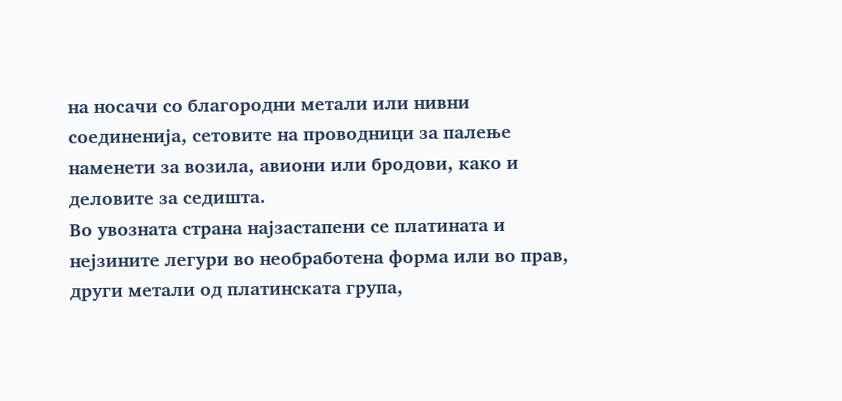на носачи со благородни метали или нивни соединенија, сетовите на проводници за палење наменети за возила, авиони или бродови, како и деловите за седишта.
Во увозната страна најзастапени се платината и нејзините легури во необработена форма или во прав, други метали од платинската група,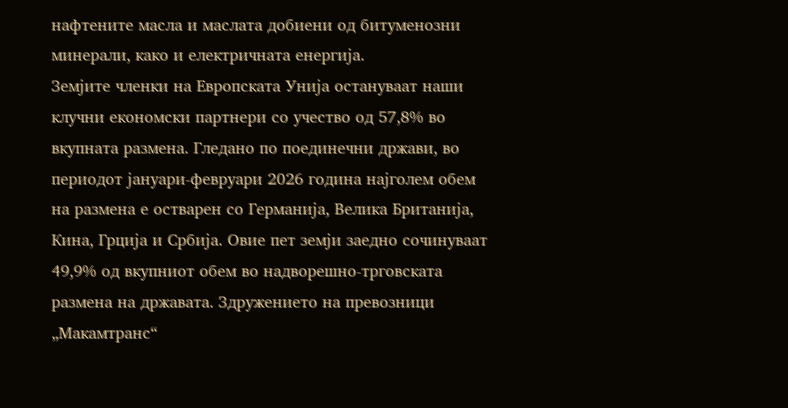нафтените масла и маслата добиени од битуменозни минерали, како и електричната енергија.
Земјите членки на Европската Унија остануваат наши клучни економски партнери со учество од 57,8% во вкупната размена. Гледано по поединечни држави, во периодот јануари-февруари 2026 година најголем обем на размена е остварен со Германија, Велика Британија, Кина, Грција и Србија. Овие пет земји заедно сочинуваат 49,9% од вкупниот обем во надворешно-трговската размена на државата. Здружението на превозници „Макамтранс“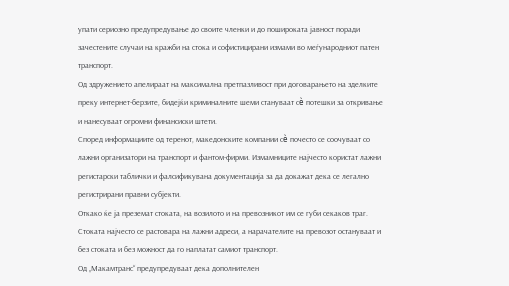упати сериозно предупредување до своите членки и до пошироката јавност поради зачестените случаи на кражби на стока и софистицирани измами во меѓународниот патен транспорт.
Од здружението апелираат на максимална претпазливост при договарањето на зделките преку интернет-берзите, бидејќи криминалните шеми стануваат сè потешки за откривање и нанесуваат огромни финансиски штети.
Според информациите од теренот, македонските компании сè почесто се соочуваат со лажни организатори на транспорт и фантом-фирми. Измамниците најчесто користат лажни регистарски таблички и фалсификувана документација за да докажат дека се легално регистрирани правни субјекти.
Откако ќе ја преземат стоката, на возилото и на превозникот им се губи секаков траг. Стоката најчесто се растовара на лажни адреси, а нарачателите на превозот остануваат и без стоката и без можност да го наплатат самиот транспорт.
Од „Макамтранс“ предупредуваат дека дополнителен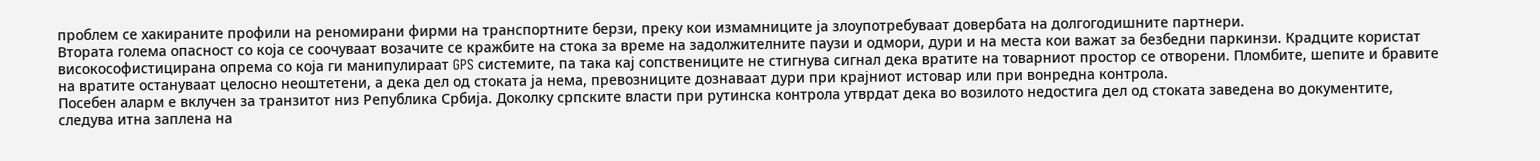проблем се хакираните профили на реномирани фирми на транспортните берзи, преку кои измамниците ја злоупотребуваат довербата на долгогодишните партнери.
Втората голема опасност со која се соочуваат возачите се кражбите на стока за време на задолжителните паузи и одмори, дури и на места кои важат за безбедни паркинзи. Крадците користат високософистицирана опрема со која ги манипулираат GPS системите, па така кај сопствениците не стигнува сигнал дека вратите на товарниот простор се отворени. Пломбите, шепите и бравите на вратите остануваат целосно неоштетени, а дека дел од стоката ја нема, превозниците дознаваат дури при крајниот истовар или при вонредна контрола.
Посебен аларм е вклучен за транзитот низ Република Србија. Доколку српските власти при рутинска контрола утврдат дека во возилото недостига дел од стоката заведена во документите, следува итна заплена на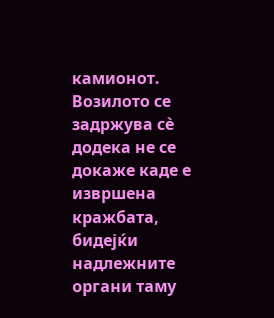камионот. Возилото се задржува сè додека не се докаже каде е извршена кражбата, бидејќи надлежните органи таму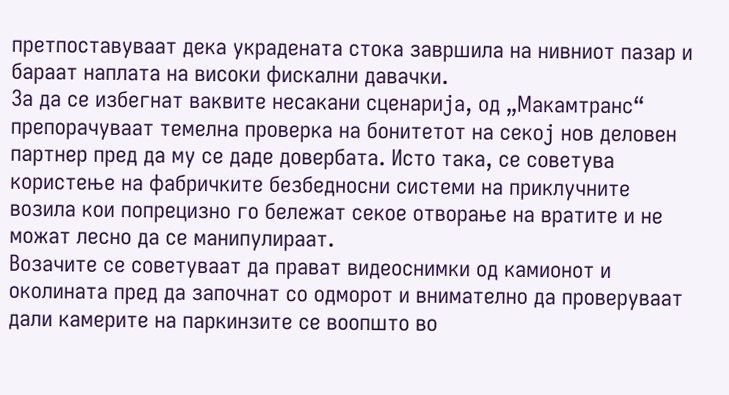претпоставуваат дека украдената стока завршила на нивниот пазар и бараат наплата на високи фискални давачки.
За да се избегнат ваквите несакани сценарија, од „Макамтранс“ препорачуваат темелна проверка на бонитетот на секој нов деловен партнер пред да му се даде довербата. Исто така, се советува користење на фабричките безбедносни системи на приклучните возила кои попрецизно го бележат секое отворање на вратите и не можат лесно да се манипулираат.
Возачите се советуваат да прават видеоснимки од камионот и околината пред да започнат со одморот и внимателно да проверуваат дали камерите на паркинзите се воопшто во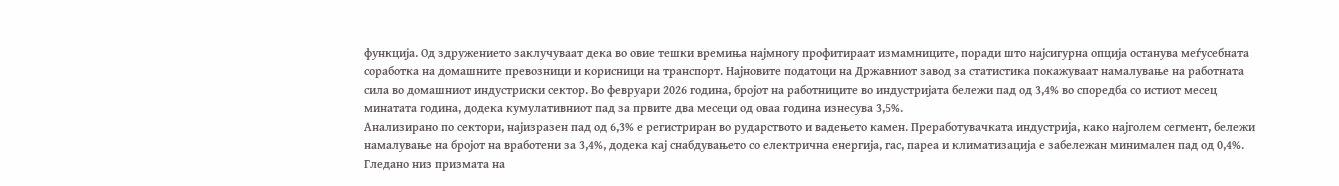функција. Од здружението заклучуваат дека во овие тешки времиња најмногу профитираат измамниците, поради што најсигурна опција останува меѓусебната соработка на домашните превозници и корисници на транспорт. Најновите податоци на Државниот завод за статистика покажуваат намалување на работната сила во домашниот индустриски сектор. Во февруари 2026 година, бројот на работниците во индустријата бележи пад од 3,4% во споредба со истиот месец минатата година, додека кумулативниот пад за првите два месеци од оваа година изнесува 3,5%.
Анализирано по сектори, најизразен пад од 6,3% е регистриран во рударството и вадењето камен. Преработувачката индустрија, како најголем сегмент, бележи намалување на бројот на вработени за 3,4%, додека кај снабдувањето со електрична енергија, гас, пареа и климатизација е забележан минимален пад од 0,4%.
Гледано низ призмата на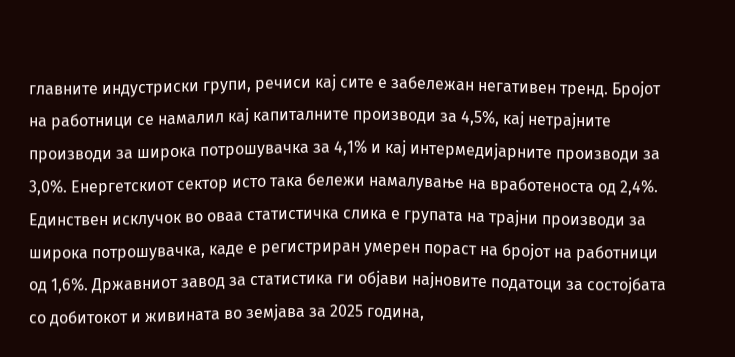главните индустриски групи, речиси кај сите е забележан негативен тренд. Бројот на работници се намалил кај капиталните производи за 4,5%, кај нетрајните производи за широка потрошувачка за 4,1% и кај интермедијарните производи за 3,0%. Енергетскиот сектор исто така бележи намалување на вработеноста од 2,4%. Единствен исклучок во оваа статистичка слика е групата на трајни производи за широка потрошувачка, каде е регистриран умерен пораст на бројот на работници од 1,6%. Државниот завод за статистика ги објави најновите податоци за состојбата со добитокот и живината во земјава за 2025 година,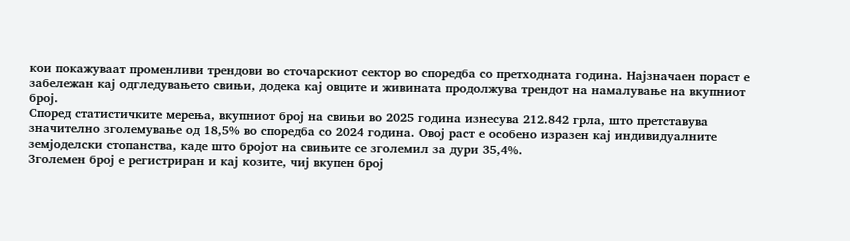кои покажуваат променливи трендови во сточарскиот сектор во споредба со претходната година. Најзначаен пораст е забележан кај одгледувањето свињи, додека кај овците и живината продолжува трендот на намалување на вкупниот број.
Според статистичките мерења, вкупниот број на свињи во 2025 година изнесува 212.842 грла, што претставува значително зголемување од 18,5% во споредба со 2024 година. Овој раст е особено изразен кај индивидуалните земјоделски стопанства, каде што бројот на свињите се зголемил за дури 35,4%.
Зголемен број е регистриран и кај козите, чиј вкупен број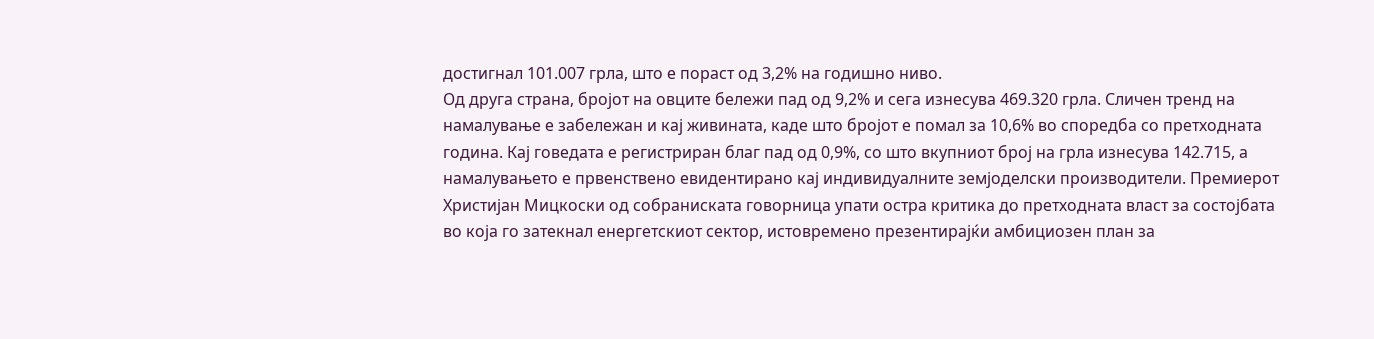достигнал 101.007 грла, што е пораст од 3,2% на годишно ниво.
Од друга страна, бројот на овците бележи пад од 9,2% и сега изнесува 469.320 грла. Сличен тренд на намалување е забележан и кај живината, каде што бројот е помал за 10,6% во споредба со претходната година. Кај говедата е регистриран благ пад од 0,9%, со што вкупниот број на грла изнесува 142.715, а намалувањето е првенствено евидентирано кај индивидуалните земјоделски производители. Премиерот Христијан Мицкоски од собраниската говорница упати остра критика до претходната власт за состојбата во која го затекнал енергетскиот сектор, истовремено презентирајќи амбициозен план за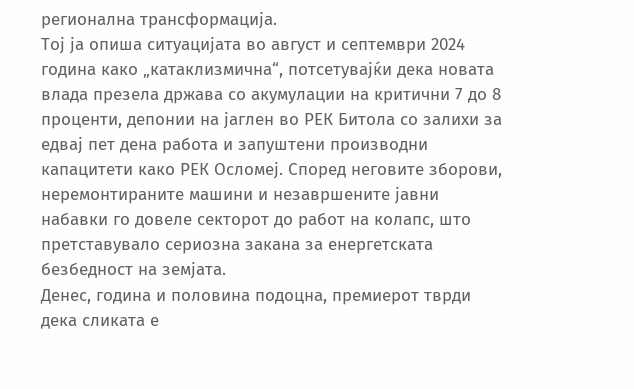регионална трансформација.
Тој ја опиша ситуацијата во август и септември 2024 година како „катаклизмична“, потсетувајќи дека новата влада презела држава со акумулации на критични 7 до 8 проценти, депонии на јаглен во РЕК Битола со залихи за едвај пет дена работа и запуштени производни капацитети како РЕК Осломеј. Според неговите зборови, неремонтираните машини и незавршените јавни набавки го довеле секторот до работ на колапс, што претставувало сериозна закана за енергетската безбедност на земјата.
Денес, година и половина подоцна, премиерот тврди дека сликата е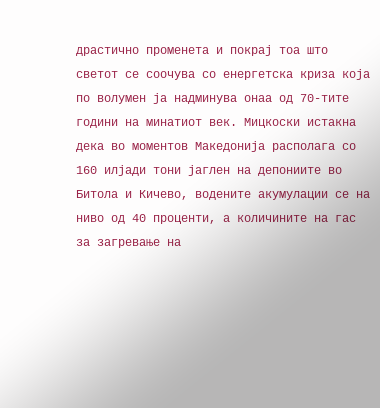драстично променета и покрај тоа што светот се соочува со енергетска криза која по волумен ја надминува онаа од 70-тите години на минатиот век. Мицкоски истакна дека во моментов Македонија располага со 160 илјади тони јаглен на депониите во Битола и Кичево, водените акумулации се на ниво од 40 проценти, а количините на гас за загревање на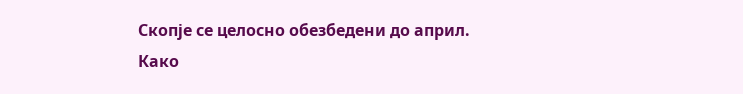Скопје се целосно обезбедени до април.
Како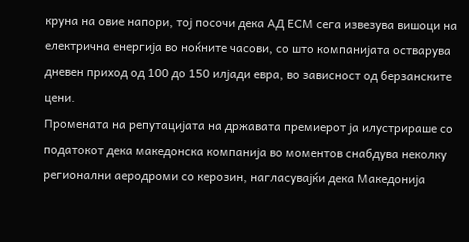круна на овие напори, тој посочи дека АД ЕСМ сега извезува вишоци на електрична енергија во ноќните часови, со што компанијата остварува дневен приход од 100 до 150 илјади евра, во зависност од берзанските цени.
Промената на репутацијата на државата премиерот ја илустрираше со податокот дека македонска компанија во моментов снабдува неколку регионални аеродроми со керозин, нагласувајќи дека Македонија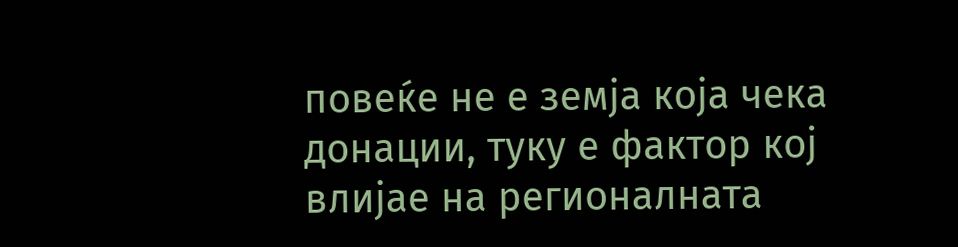повеќе не е земја која чека донации, туку е фактор кој влијае на регионалната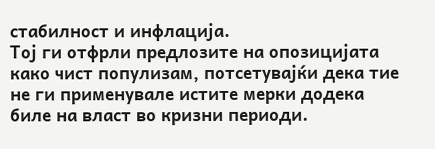стабилност и инфлација.
Тој ги отфрли предлозите на опозицијата како чист популизам, потсетувајќи дека тие не ги применувале истите мерки додека биле на власт во кризни периоди.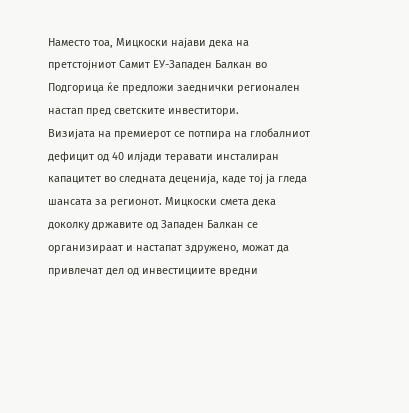Наместо тоа, Мицкоски најави дека на претстојниот Самит ЕУ-Западен Балкан во Подгорица ќе предложи заеднички регионален настап пред светските инвеститори.
Визијата на премиерот се потпира на глобалниот дефицит од 40 илјади теравати инсталиран капацитет во следната деценија, каде тој ја гледа шансата за регионот. Мицкоски смета дека доколку државите од Западен Балкан се организираат и настапат здружено, можат да привлечат дел од инвестициите вредни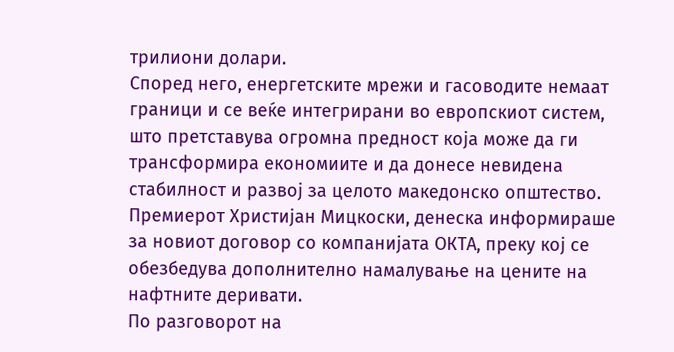трилиони долари.
Според него, енергетските мрежи и гасоводите немаат граници и се веќе интегрирани во европскиот систем, што претставува огромна предност која може да ги трансформира економиите и да донесе невидена стабилност и развој за целото македонско општество. Премиерот Христијан Мицкоски, денеска информираше за новиот договор со компанијата ОКТА, преку кој се обезбедува дополнително намалување на цените на нафтните деривати.
По разговорот на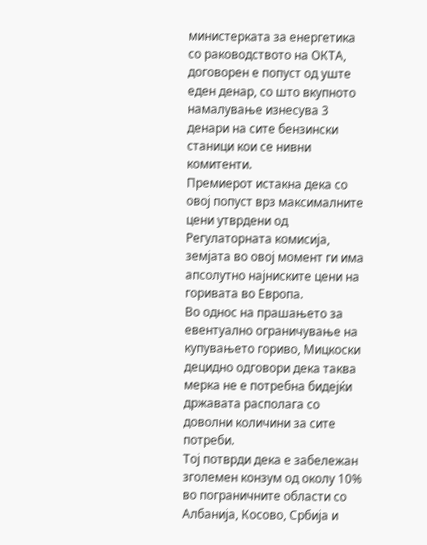министерката за енергетика со раководството на ОКТА, договорен е попуст од уште еден денар, со што вкупното намалување изнесува 3 денари на сите бензински станици кои се нивни комитенти.
Премиерот истакна дека со овој попуст врз максималните цени утврдени од Регулаторната комисија, земјата во овој момент ги има апсолутно најниските цени на горивата во Европа.
Во однос на прашањето за евентуално ограничување на купувањето гориво, Мицкоски децидно одговори дека таква мерка не е потребна бидејќи државата располага со доволни количини за сите потреби.
Тој потврди дека е забележан зголемен конзум од околу 10% во пограничните области со Албанија, Косово, Србија и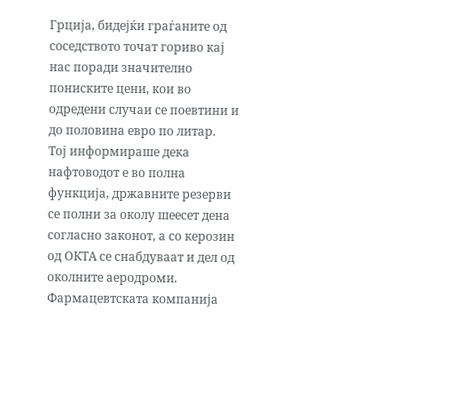Грција, бидејќи граѓаните од соседството точат гориво кај нас поради значително пониските цени, кои во одредени случаи се поевтини и до половина евро по литар.
Тој информираше дека нафтоводот е во полна функција, државните резерви се полни за околу шеесет дена согласно законот, а со керозин од ОКТА се снабдуваат и дел од околните аеродроми. Фармацевтската компанија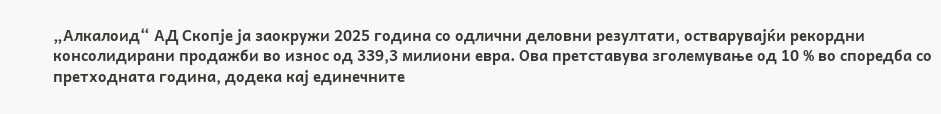„Алкалоид“ АД Скопје ја заокружи 2025 година со одлични деловни резултати, остварувајќи рекордни консолидирани продажби во износ од 339,3 милиони евра. Ова претставува зголемување од 10 % во споредба со претходната година, додека кај единечните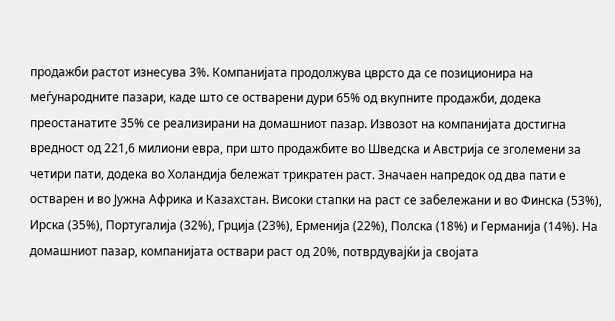продажби растот изнесува 3%. Компанијата продолжува цврсто да се позиционира на меѓународните пазари, каде што се остварени дури 65% од вкупните продажби, додека преостанатите 35% се реализирани на домашниот пазар. Извозот на компанијата достигна вредност од 221,6 милиони евра, при што продажбите во Шведска и Австрија се зголемени за четири пати, додека во Холандија бележат трикратен раст. Значаен напредок од два пати е остварен и во Јужна Африка и Казахстан. Високи стапки на раст се забележани и во Финска (53%), Ирска (35%), Португалија (32%), Грција (23%), Ерменија (22%), Полска (18%) и Германија (14%). На домашниот пазар, компанијата оствари раст од 20%, потврдувајќи ја својата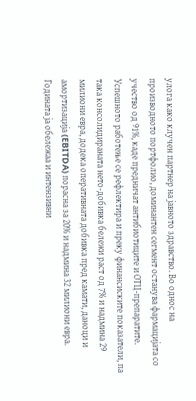улога како клучен партнер на јавното здравство. Во однос на производното портфолио, доминантен сегмент останува фармацијата со учество од 91%, каде предничат антибиотиците и ОТЦ-препаратите. Успешното работење се рефлектира и преку финансиските показатели, па така консолидираната нето-добивка бележи раст од 7% и надмина 29 милиони евра, додека оперативната добивка пред камати, даноци и амортизација (EBITDA) порасна за 20% и надмина 32 милиони евра. Годината ја обележаа и интензивни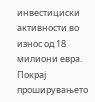инвестициски активности во износ од 18 милиони евра. Покрај проширувањето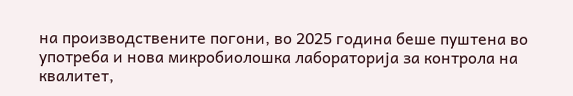на производствените погони, во 2025 година беше пуштена во употреба и нова микробиолошка лабораторија за контрола на квалитет,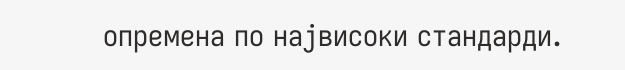опремена по највисоки стандарди.